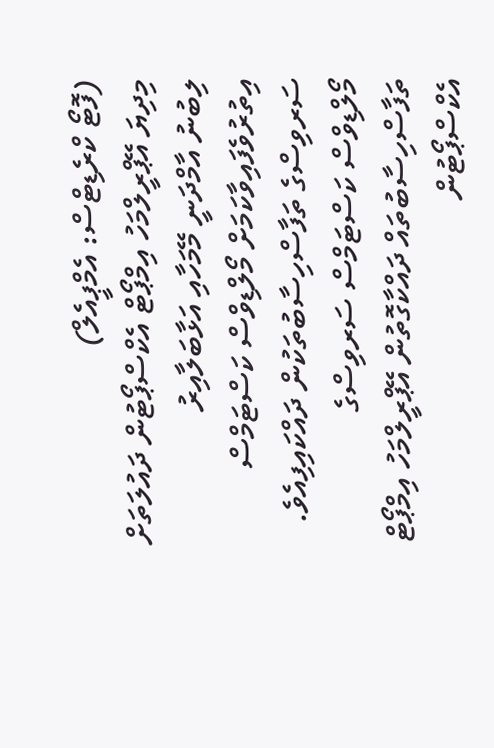(ފޮޓޯ ކްރެޑިޓްސް: އެމްޕީއެލް)
މިދިޔަ އޭޕްރީލްމަހު އިމްޕޯޓް އެކްސްޕޯޓުން ދައުލަތަށް ލިބުނު އާމްދަނީ މޭމަހާއި އަޅާބަލާއިރު އިތުރުވެފައިވާކަމަށް މޯލްޑިވްސް ކަސްޓަމްސް ސަރވިސްގެ ތަފާސްހިސާބުތަކުން ދައްކައިފިއެވެ. މޯލްޑިވްސް ކަސްޓަމްސް ސަރވިސްގެ ތަފާސްހިސާބުތައް ދައްކާގޮތުން އޭޕްރީލްމަހު އިމްޕޯޓް އެކްސްޕޯޓުން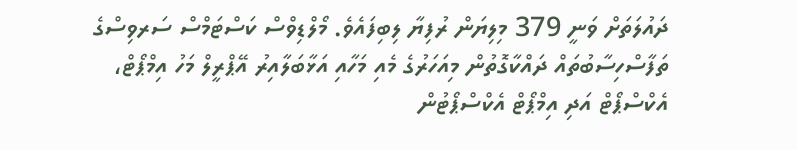ދައުލަތަށް ވަނީ 379 މިލިޔަން ރުފިޔާ ލިބިފައެވެ. މޯލްޑިވްސް ކަސްޓަމްސް ސަރވިސްގެ ތަފާސްހިސާބުތައް ދައްކާގޮތުން މިއަހަރުގެ މެއި މަހާއި އަޅާބަލާއިރު އޭޕްރީލް މަހު އިމްޕޯޓް، އެކްސްޕޯޓް އަދި އިމްޕޯޓް އެކްސްޕޯޓުން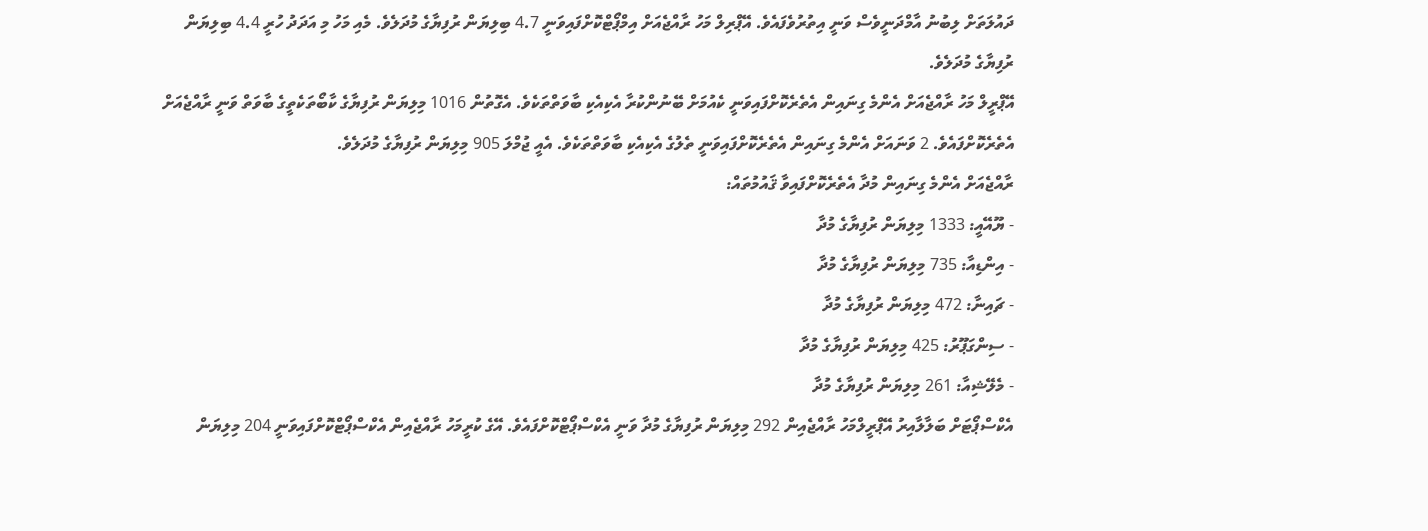ދައުލަތަށް ލިބުނު އާމްދަނީވެސް ވަނީ އިތުރުވެފައެވެ. އޭޕްރިލް މަހު ރާއްޖެއަށް އިމްޕޯޓްކޮށްފައިވަނީ 4.7 ބިލިޔަން ރުފިޔާގެ މުދަލެވެ. މެއި މަހު މި އަދަދު ހުރީ 4.4 ބިލިޔަން ރުފިޔާގެ މުދަލެވެ.
އޭޕްރީލް މަހު ރާއްޖެއަށް އެންމެ ގިނައިން އެތެރެކޮށްފައިވަނީ ކެއުމަށް ބޭނުންކުރާ އެކިއެކި ބާވަތްތަކެވެ. އެގޮތުން 1016 މިލިޔަން ރުފިޔާގެ ކާބޯތަކެތީގެ ބާވަތް ވަނީ ރާއްޖެއަށް އެތެރެކޮށްފައެވެ. 2 ވަނައަށް އެންމެ ގިނައިން އެތެރެކޮށްފައިވަނީ ތެލުގެ އެކިއެކި ބާވަތްތަކެވެ. އެއީ ޖުމްލަ 905 މިލިޔަން ރުފިޔާގެ މުދަލެވެ.
ރާއްޖެއަށް އެންމެ ގިނައިން މުދާ އެތެރެކޮށްފައިވާ ޤައުމުތައް:
- ޔޫއޭއީ: 1333 މިލިޔަން ރުފިޔާގެ މުދާ
- އިންޑިއާ: 735 މިލިޔަން ރުފިޔާގެ މުދާ
- ޗައިނާ: 472 މިލިޔަން ރުފިޔާގެ މުދާ
- ސިންގަޕޫރު: 425 މިލިޔަން ރުފިޔާގެ މުދާ
- މެލޭޝިއާ: 261 މިލިޔަން ރުފިޔާގެ މުދާ
އެކްސްޕޯޓަށް ބަލާލާއިރު އޭޕްރީލްމަހު ރާއްޖެއިން 292 މިލިޔަން ރުފިޔާގެ މުދާ ވަނީ އެކްސްޕޯޓްކޮށްފައެވެ. އޭގެ ކުރީމަހު ރާއްޖެއިން އެކްސްޕޯޓްކޮށްފައިވަނީ 204 މިލިޔަން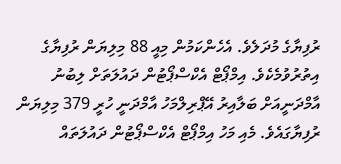ރުފިޔާގެ މުދަލެވެ. އެހެންކަމުން މިއީ 88 މިލިޔަން ރުފިޔާގެ އިތުރުވުމެކެވެ. އިމްޕޯޓް އެކްސްޕޯޓުން ދައުލަތަށް ލިބުނު އާމްދަނީއަށް ބަލާއިރު އޭޕްރިލްމަހު އާމްދަނީ ހުރީ 379 މިލިޔަން ރުފިޔާގައެވެ. މެއި މަހު އިމްޕޯޓް އެކްސްޕޯޓުން ދައުލަތައް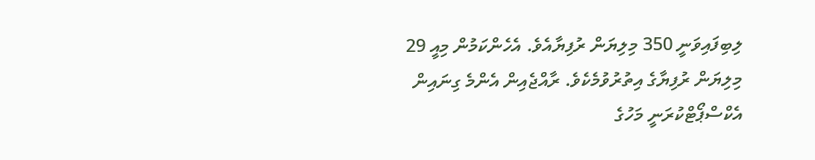ލިބިފައިވަނީ 350 މިލިޔަން ރުފިޔާއެވެ. އެހެންކަމުން މިއީ 29 މިލިޔަން ރުފިޔާގެ އިތުރުވުމެކެވެ. ރާއްޖެއިން އެންމެ ގިނައިން އެކްސްޕޯޓްކުރަނީ މަހުގެ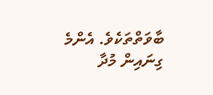ބާވަތްތަކެވެ. އެންމެ ގިނައިން މުދާ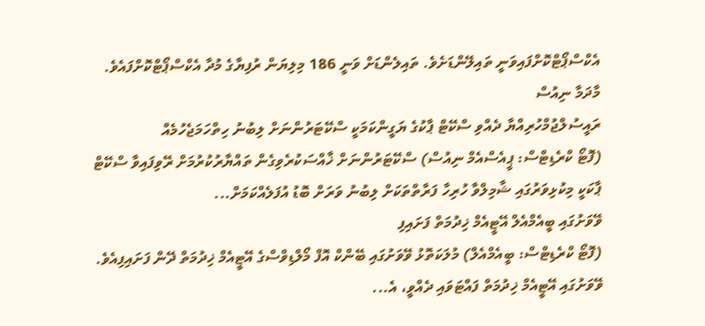އެކްސްޕޯޓްކޮށްފައިވަނީ ތައިލޭންޑަށެވެ. ތައިލެންޑަށް ވަނީ 186 މިލިޔަން ރުފިޔާގެ މުދާ އެކްސްޕޯޓްކޮށްފައެވެ.
މާދަމާ ނިއުސް
ރައީސުލްޖުމްހުރިއްޔާ ދެއްވި ސްކޭޓް ޕާކުގެ ޔަގީންކަމަކީ ސްކޭޓަރުންނަށް ލިބުނު ހިތްހަމަޖެހުމެއް
(ފޮޓޯ ކްރެޑިޓްސް: ޕީއެސްއެމް ނިއުސް) ސްކޭޓަރުންނަށް ޚާއްސަކުރެވިގެން ތައްޔާރުކުރުމަށް ރޭވިފައިވާ ސްކޭޓް ޕާކަކީ މިކުޅިވަރުގައި ޝާމިލްވާ ހުރިހާ ފަރާތްތަކަށް ލިބުނު ވަރަށް ބޮޑު އުފަލެއްކަމަށް...
ވޭވަށުގައި ބީއެމްއެލް އޭޓީއެމް ޚިދުމަތް ފަށައިފި
(ފޮޓޯ ކްރެޑިޓްސް: ބީއެމްއެލް) މުލަކަތޮޅު ވޭވަށުގައި ބޭންކް އޮފް މޯލްޑިވްސްގެ އޭޓީއެމް ޚިދުމަތް ދޭން ފަށައިފިއެވެ. ވޭވަށުގައި އޭޓީއެމް ޚިދުމަތް ފައްޓަވައި ދެއްވީ، އެ...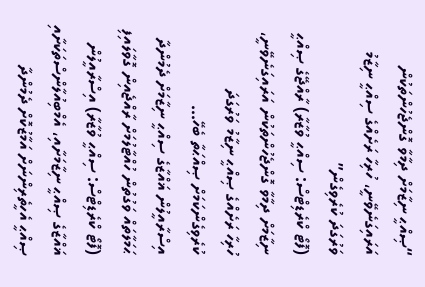“ޞިއްޙީ ނިޒާމަށް ދިމާވާ ގޮންޖެހުންތަކުން އަރައިގަނެވޭނީ، ހުރިހާ ރަށެއްގެ ސިއްޙީ ނިޒާމު ވަރުގަދަ ކުރެވިގެން”
(ފޮޓޯ ކްރެޑިޓްސް: ސިއްޙީ ވުޒާރާ) ރާއްޖޭގެ ޞިއްޙީ ނިޒާމަށް ދިމާވާ ގޮންޖެހުންތަކުން އަރައިގަނެވޭނީ، ހުރިހާ ރަށެއްގެ ޞިއްޙީ ނިޒާމު ވަރުގަދަ ކުރެވިގެންކަމަށް ޞިއްޙަތާ ބެހޭ...
އިސްރާއީލުން ޣައްޒާގެ ސިއްޙީ ނިޒާމަށް ދެމުންދާ ޙަމަލާތައް ވަގުތުން ހުއްޓާލުމަށް ރާއްޖެއިން ގޮވާލައިފި
(ފޮޓޯ ކްރެޑިޓްސް: ސިއްޙީ ވުޒާރާ) އިސްރާއީލުން ޣައްޒާގެ ޞިއްޙީ ނިޒާމަށާއި، އެމްބިއުލާންސްތަކަށާއި ޞިއްޙީ އެހީތެރިންނަށް އަމާޒުކޮށް ދެމުންދާ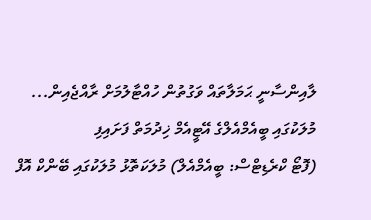ލާއިންސާނީ ޙަމަލާތައް ވަގުތުން ހުއްޓާލުމަށް ރާއްޖެއިން...
މުލަކުގައި ބީއެމްއެލްގެ އޭޓީއެމް ޚިދުމަތް ފަށައިފި
(ފޮޓޯ ކްރެޑިޓްސް: ބީއެމްއެލް) މުލަކަތޮޅު މުލަކުގައި ބޭންކް އޮފް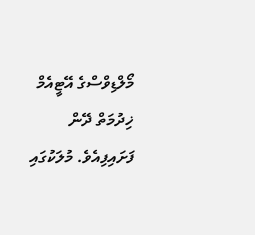މޯލްޑިވްސްގެ އޭޓީއެމް ޚިދުމަތް ދޭން ފަށައިފިއެވެ. މުލަކުގައި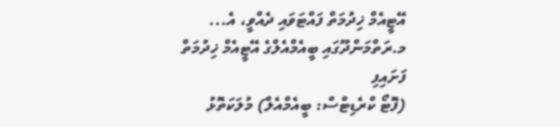އޭޓީއެމް ޚިދުމަތް ފައްޓަވައި ދެއްވީ، އެ...
މ.ރަތްމަންދޫގައި ބީއެމްއެލްގެ އޭޓީއެމް ޚިދުމަތް ފަށައިފި
(ފޮޓޯ ކްރެޑިޓްސް: ބީއެމްއެލް) މުލަކަތޮޅު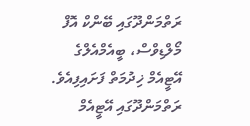ރަތްމަންދޫގައި ބޭންކް އޮފް މޯލްޑިވްސް، ބީއެމްއެލްގެ އޭޓީއެމް ޚިދުމަތް ފަށައިފިއެވެ. ރަތްމަންދޫގައި އޭޓީއެމް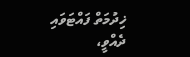ޚިދުމަތް ފައްޓަވައި ދެއްވީ،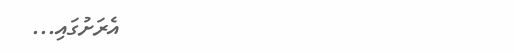އެރަށުގައި...